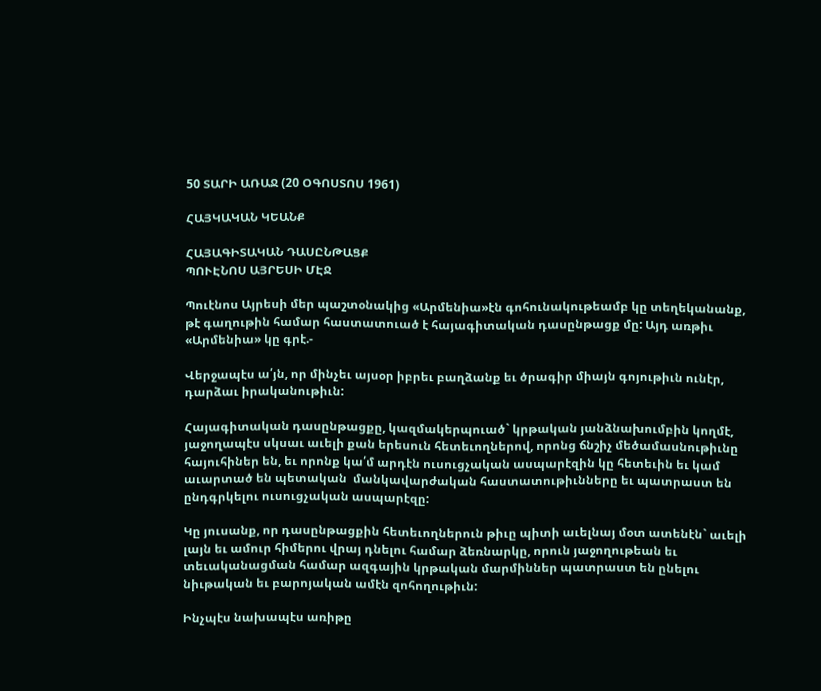50 ՏԱՐԻ ԱՌԱՋ (20 ՕԳՈՍՏՈՍ 1961)

ՀԱՅԿԱԿԱՆ ԿԵԱՆՔ

ՀԱՅԱԳԻՏԱԿԱՆ ԴԱՍԸՆԹԱՑՔ
ՊՈՒԷՆՈՍ ԱՅՐԵՍԻ ՄԷՋ

Պուէնոս Այրեսի մեր պաշտօնակից «Արմենիա»էն գոհունակութեամբ կը տեղեկանանք, թէ գաղութին համար հաստատուած է հայագիտական դասընթացք մը: Այդ առթիւ «Արմենիա» կը գրէ.-

Վերջապէս ա՛յն, որ մինչեւ այսօր իբրեւ բաղձանք եւ ծրագիր միայն գոյութիւն ունէր, դարձաւ իրականութիւն:

Հայագիտական դասընթացքը, կազմակերպուած` կրթական յանձնախումբին կողմէ, յաջողապէս սկսաւ աւելի քան երեսուն հետեւողներով, որոնց ճնշիչ մեծամասնութիւնը հայուհիներ են, եւ որոնք կա՛մ արդէն ուսուցչական ասպարէզին կը հետեւին եւ կամ աւարտած են պետական  մանկավարժական հաստատութիւնները եւ պատրաստ են ընդգրկելու ուսուցչական ասպարէզը:

Կը յուսանք, որ դասընթացքին հետեւողներուն թիւը պիտի աւելնայ մօտ ատենէն` աւելի լայն եւ ամուր հիմերու վրայ դնելու համար ձեռնարկը, որուն յաջողութեան եւ տեւականացման համար ազգային կրթական մարմիններ պատրաստ են ընելու նիւթական եւ բարոյական ամէն զոհողութիւն:

Ինչպէս նախապէս առիթը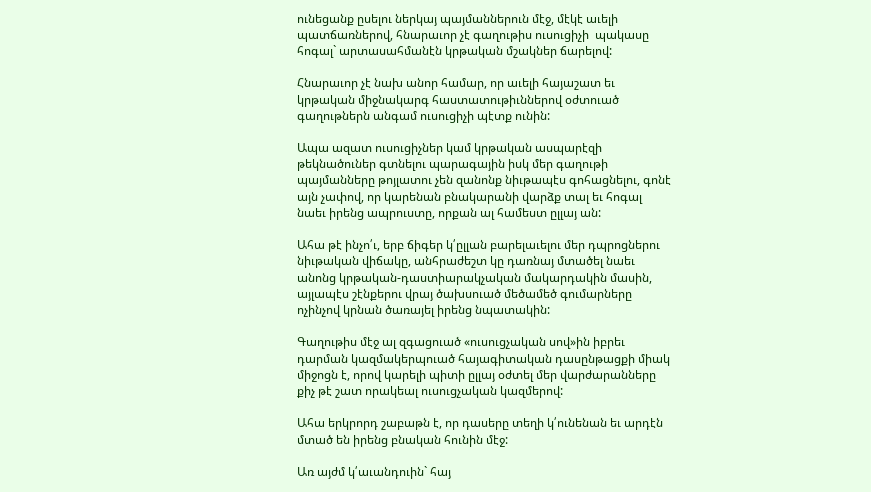ունեցանք ըսելու ներկայ պայմաններուն մէջ, մէկէ աւելի պատճառներով, հնարաւոր չէ գաղութիս ուսուցիչի  պակասը հոգալ` արտասահմանէն կրթական մշակներ ճարելով:

Հնարաւոր չէ նախ անոր համար, որ աւելի հայաշատ եւ կրթական միջնակարգ հաստատութիւններով օժտուած գաղութներն անգամ ուսուցիչի պէտք ունին:

Ապա ազատ ուսուցիչներ կամ կրթական ասպարէզի թեկնածուներ գտնելու պարագային իսկ մեր գաղութի պայմանները թոյլատու չեն զանոնք նիւթապէս գոհացնելու, գոնէ այն չափով, որ կարենան բնակարանի վարձք տալ եւ հոգալ նաեւ իրենց ապրուստը, որքան ալ համեստ ըլլայ ան:

Ահա թէ ինչո՛ւ, երբ ճիգեր կ՛ըլլան բարելաւելու մեր դպրոցներու նիւթական վիճակը, անհրաժեշտ կը դառնայ մտածել նաեւ անոնց կրթական-դաստիարակչական մակարդակին մասին, այլապէս շէնքերու վրայ ծախսուած մեծամեծ գումարները ոչինչով կրնան ծառայել իրենց նպատակին:

Գաղութիս մէջ ալ զգացուած «ուսուցչական սով»ին իբրեւ դարման կազմակերպուած հայագիտական դասընթացքի միակ միջոցն է, որով կարելի պիտի ըլլայ օժտել մեր վարժարանները քիչ թէ շատ որակեալ ուսուցչական կազմերով:

Ահա երկրորդ շաբաթն է, որ դասերը տեղի կ՛ունենան եւ արդէն մտած են իրենց բնական հունին մէջ:

Առ այժմ կ՛աւանդուին` հայ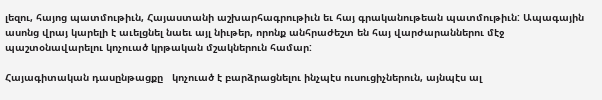լեզու, հայոց պատմութիւն, Հայաստանի աշխարհագրութիւն եւ հայ գրականութեան պատմութիւն: Ապագային ասոնց վրայ կարելի է աւելցնել նաեւ այլ նիւթեր, որոնք անհրաժեշտ են հայ վարժարաններու մէջ պաշտօնավարելու կոչուած կրթական մշակներուն համար:

Հայագիտական դասընթացքը   կոչուած է բարձրացնելու ինչպէս ուսուցիչներուն, այնպէս ալ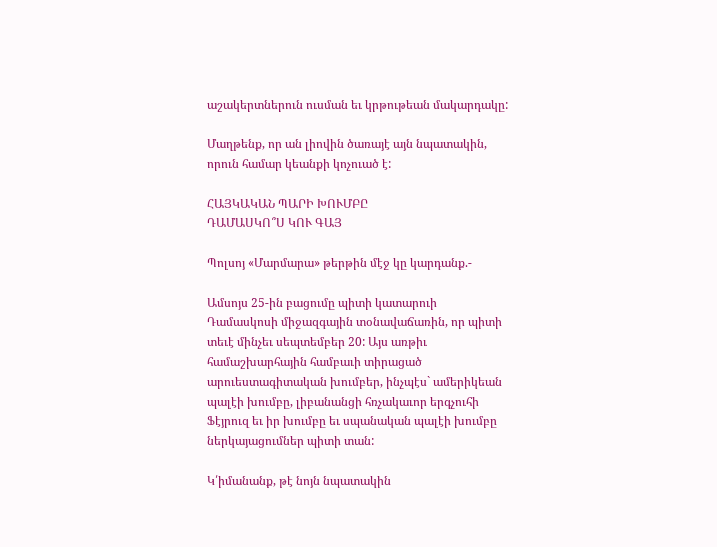աշակերտներուն ուսման եւ կրթութեան մակարդակը:

Մաղթենք, որ ան լիովին ծառայէ այն նպատակին, որուն համար կեանքի կոչուած է:

ՀԱՅԿԱԿԱՆ ՊԱՐԻ ԽՈՒՄԲԸ
ԴԱՄԱՍԿՈ՞Ս ԿՈՒ ԳԱՅ

Պոլսոյ «Մարմարա» թերթին մէջ կը կարդանք.-

Ամսոյս 25-ին բացումը պիտի կատարուի Դամասկոսի միջազգային տօնավաճառին, որ պիտի տեւէ մինչեւ սեպտեմբեր 20: Այս առթիւ համաշխարհային համբաւի տիրացած արուեստագիտական խումբեր, ինչպէս` ամերիկեան պալէի խումբը, լիբանանցի հռչակաւոր երգչուհի Ֆէյրուզ եւ իր խումբը եւ սպանական պալէի խումբը ներկայացումներ պիտի տան:

Կ՛իմանանք, թէ նոյն նպատակին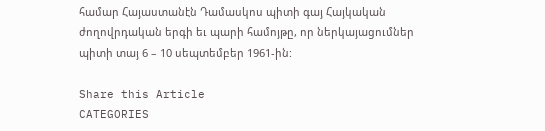համար Հայաստանէն Դամասկոս պիտի գայ Հայկական ժողովրդական երգի եւ պարի համոյթը, որ ներկայացումներ պիտի տայ 6 – 10 սեպտեմբեր 1961-ին:

Share this Article
CATEGORIES